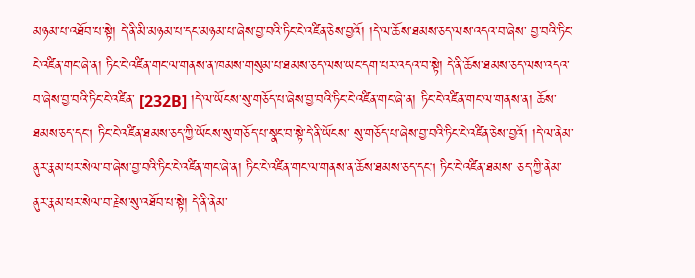མཉམ་པ་འཐོབ་པ་སྟེ། དེ་ནི་མི་མཉམ་པ་དང་མཉམ་པ་ཞེས་བྱ་བའི་ཏིང་ངེ་འཛིན་ཅེས་བྱའོ། །དེ་ལ་ཆོས་ཐམས་ཅད་ལས་འདའ་བ་ཞེས་ བྱ་བའི་ཏིང་ངེ་འཛིན་གང་ཞེ་ན། ཏིང་ངེ་འཛིན་གང་ལ་གནས་ན་ཁམས་གསུམ་པ་ཐམས་ཅད་ལས་ཡང་དག་པར་འདའ་བ་སྟེ། དེ་ནི་ཆོས་ཐམས་ཅད་ལས་འདའ་བ་ཞེས་བྱ་བའི་ཏིང་ངེ་འཛིན་ [232B] །དེ་ལ་ཡོངས་སུ་གཅོད་པ་ཞེས་བྱ་བའི་ཏིང་ངེ་འཛིན་གང་ཞེ་ན། ཏིང་ངེ་འཛིན་གང་ལ་གནས་ན། ཆོས་ཐམས་ཅད་དང། ཏིང་ངེ་འཛིན་ཐམས་ཅད་ཀྱི་ཡོངས་སུ་གཅོད་པ་སྣང་བ་སྟེ་དེ་ནི་ཡོངས་ སུ་གཅོད་པ་ཞེས་བྱ་བའི་ཏིང་ངེ་འཛིན་ཅེས་བྱའོ། །དེ་ལ་ནེམ་ནུར་རྣམ་པར་སེལ་བ་ཞེས་བྱ་བའི་ཏིང་ངེ་འཛིན་གང་ཞེ་ན། ཏིང་ངེ་འཛིན་གང་ལ་གནས་ན་ཆོས་ཐམས་ཅད་དང། ཏིང་ངེ་འཛིན་ཐམས་ ཅད་ཀྱི་ནེམ་ནུར་རྣམ་པར་སེལ་བ་རྗེས་སུ་འཐོབ་པ་སྟེ། དེ་ནི་ནེམ་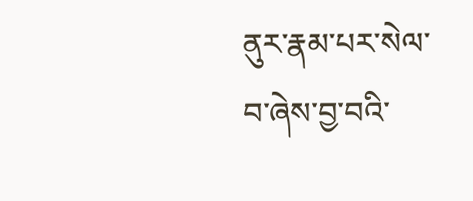ནུར་རྣམ་པར་སེལ་བ་ཞེས་བྱ་བའི་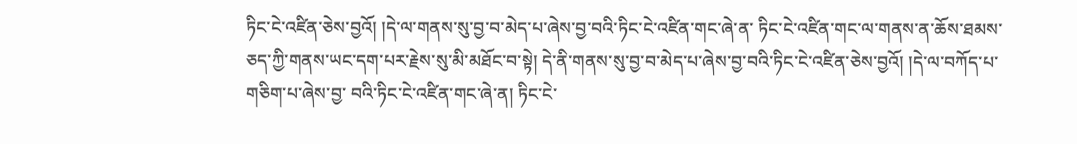ཏིང་ངེ་འཛིན་ཅེས་བྱའོ། །དེ་ལ་གནས་སུ་བྱ་བ་མེད་པ་ཞེས་བྱ་བའི་ཏིང་ངེ་འཛིན་གང་ཞེ་ན་ ཏིང་ངེ་འཛིན་གང་ལ་གནས་ན་ཆོས་ཐམས་ཅད་ཀྱི་གནས་ཡང་དག་པར་རྗེས་སུ་མི་མཐོང་བ་སྟེ། དེ་ནི་གནས་སུ་བྱ་བ་མེད་པ་ཞེས་བྱ་བའི་ཏིང་ངེ་འཛིན་ཅེས་བྱའོ། །དེ་ལ་བཀོད་པ་གཅིག་པ་ཞེས་བྱ་ བའི་ཏིང་ངེ་འཛིན་གང་ཞེ་ན། ཏིང་ངེ་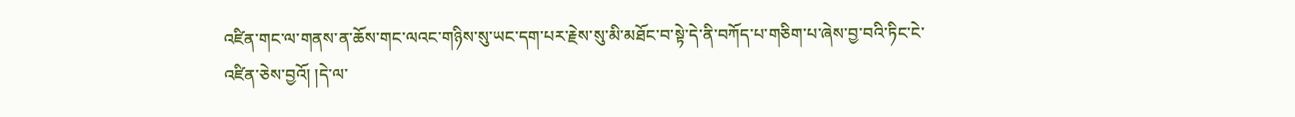འཛིན་གང་ལ་གནས་ན་ཆོས་གང་ལའང་གཉིས་སུ་ཡང་དག་པར་རྗེས་སུ་མི་མཐོང་བ་སྟེ་དེ་ནི་བཀོད་པ་གཅིག་པ་ཞེས་བྱ་བའི་ཏིང་ངེ་འཛིན་ཅེས་བྱའོ། །དེ་ལ་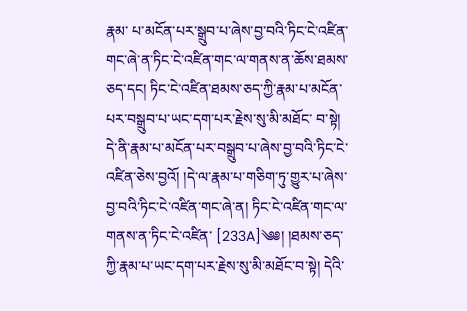རྣམ་ པ་མངོན་པར་སྒྲུབ་པ་ཞེས་བྱ་བའི་ཏིང་ངེ་འཛིན་གང་ཞེ་ན་ཏིང་ངེ་འཛིན་གང་ལ་གནས་ན་ཆོས་ཐམས་ཅད་དང། ཏིང་ངེ་འཛིན་ཐམས་ཅད་ཀྱི་རྣམ་པ་མངོན་པར་བསྒྲུབ་པ་ཡང་དག་པར་རྗེས་སུ་མི་མཐོང་ བ་སྟེ། དེ་ནི་རྣམ་པ་མངོན་པར་བསྒྲུབ་པ་ཞེས་བྱ་བའི་ཏིང་ངེ་འཛིན་ཅེས་བྱའོ། །དེ་ལ་རྣམ་པ་གཅིག་ཏུ་གྱུར་པ་ཞེས་བྱ་བའི་ཏིང་ངེ་འཛིན་གང་ཞེ་ན། ཏིང་ངེ་འཛིན་གང་ལ་གནས་ན་ཏིང་ངེ་འཛིན་ [233A]༄༅། །ཐམས་ཅད་ཀྱི་རྣམ་པ་ཡང་དག་པར་རྗེས་སུ་མི་མཐོང་བ་སྟེ། དེའི་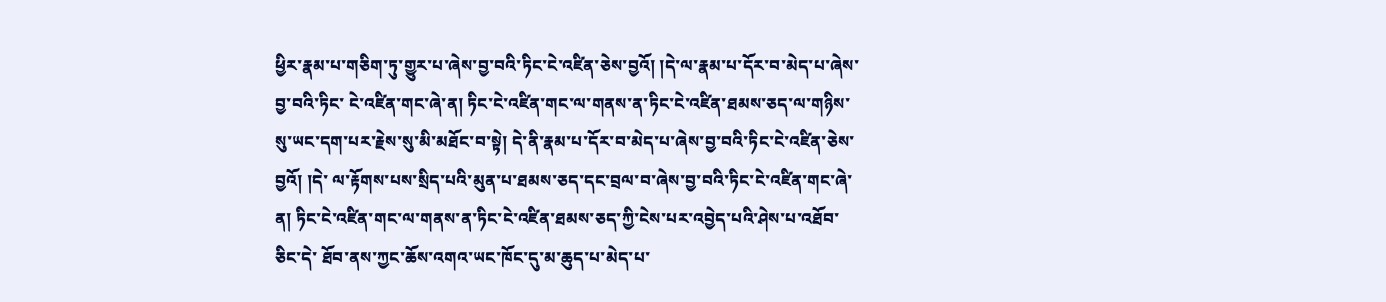ཕྱིར་རྣམ་པ་གཅིག་ཏུ་གྱུར་པ་ཞེས་བྱ་བའི་ཏིང་ངེ་འཛིན་ཅེས་བྱའོ། །དེ་ལ་རྣམ་པ་དོར་བ་མེད་པ་ཞེས་བྱ་བའི་ཏིང་ ངེ་འཛིན་གང་ཞེ་ན། ཏིང་ངེ་འཛིན་གང་ལ་གནས་ན་ཏིང་ངེ་འཛིན་ཐམས་ཅད་ལ་གཉིས་སུ་ཡང་དག་པར་རྗེས་སུ་མི་མཐོང་བ་སྟེ། དེ་ནི་རྣམ་པ་དོར་བ་མེད་པ་ཞེས་བྱ་བའི་ཏིང་ངེ་འཛིན་ཅེས་བྱའོ། །དེ་ ལ་རྟོགས་པས་སྲིད་པའི་མུན་པ་ཐམས་ཅད་དང་བྲལ་བ་ཞེས་བྱ་བའི་ཏིང་ངེ་འཛིན་གང་ཞེ་ན། ཏིང་ངེ་འཛིན་གང་ལ་གནས་ན་ཏིང་ངེ་འཛིན་ཐམས་ཅད་ཀྱི་ངེས་པར་འབྱེད་པའི་ཤེས་པ་འཐོབ་ཅིང་དེ་ ཐོབ་ནས་ཀྱང་ཆོས་འགའ་ཡང་ཁོང་དུ་མ་ཆུད་པ་མེད་པ་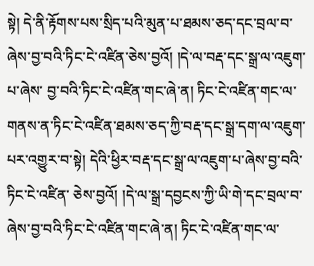སྟེ། དེ་ནི་རྟོགས་པས་སྲིད་པའི་མུན་པ་ཐམས་ཅད་དང་བྲལ་བ་ཞེས་བྱ་བའི་ཏིང་ངེ་འཛིན་ཅེས་བྱའོ། །དེ་ལ་བརྡ་དང་སྒྲ་ལ་འཇུག་པ་ཞེས་ བྱ་བའི་ཏིང་ངེ་འཛིན་གང་ཞེ་ན། ཏིང་ངེ་འཛིན་གང་ལ་གནས་ན་ཏིང་ངེ་འཛིན་ཐམས་ཅད་ཀྱི་བརྡ་དང་སྒྲ་དག་ལ་འཇུག་པར་འགྱུར་བ་སྟེ། དེའི་ཕྱིར་བརྡ་དང་སྒྲ་ལ་འཇུག་པ་ཞེས་བྱ་བའི་ཏིང་ངེ་འཛིན་ ཅེས་བྱའོ། །དེ་ལ་སྒྲ་དབྱངས་ཀྱི་ཡི་གེ་དང་བྲལ་བ་ཞེས་བྱ་བའི་ཏིང་ངེ་འཛིན་གང་ཞེ་ན། ཏིང་ངེ་འཛིན་གང་ལ་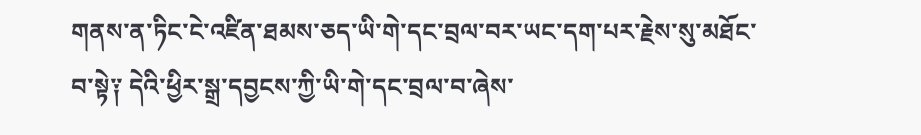གནས་ན་ཏིང་ངེ་འཛིན་ཐམས་ཅད་ཡི་གེ་དང་བྲལ་བར་ཡང་དག་པར་རྗེས་སུ་མཐོང་ བ་སྟེ༑ དེའི་ཕྱིར་སྒྲ་དབྱངས་ཀྱི་ཡི་གེ་དང་བྲལ་བ་ཞེས་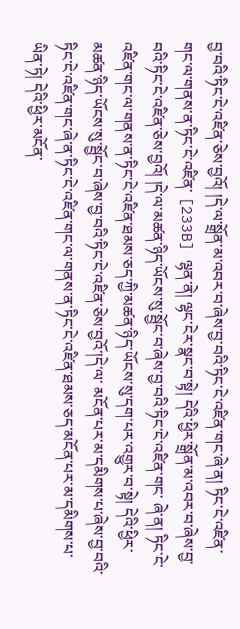བྱ་བའི་ཏིང་ངེ་འཛིན་ཅེས་བྱའོ། །དེ་ལ་སྒྲོན་མ་འབར་བ་ཞེས་བྱ་བའི་ཏིང་ངེ་འཛིན་གང་ཞེ་ན། ཏིང་ངེ་འཛིན་གང་ལ་གནས་ན་ཏིང་ངེ་འཛིན་ [233B] ལྷན་ནེ། ལྷང་ངེར་སྣང་བ་སྟེ། དེའི་ཕྱིར་སྒྲོན་མ་འབར་བ་ཞེས་བྱ་བའི་ཏིང་ངེ་འཛིན་ཅེས་བྱའོ། །དེ་ལ་མཚན་ཉིད་ཡོངས་སུ་སྦྱོང་བ་ཞེས་བྱ་བའི་ཏིང་ངེ་འཛིན་གང་ ཞེ་ན། ཏིང་ངེ་འཛིན་གང་ལ་གནས་ན་ཏིང་ངེ་འཛིན་ཐམས་ཅད་ཀྱི་མཚན་ཉིད་ཡོངས་སུ་དག་པར་འགྱུར་བ་སྟེ། དེའི་ཕྱིར་མཚན་ཉིད་ཡོངས་སུ་སྦྱོང་བ་ཞེས་བྱ་བའི་ཏིང་ངེ་འཛིན་ཅེས་བྱའོ་།དེ་ལ་ མངོན་པར་མ་དམིགས་པ་ཞེས་བྱ་བའི་ཏིང་ངེ་འཛིན་གང་ཞེ་ན་ཏིང་ངེ་འཛིན་གང་ལ་གནས་ན་ཏིང་ངེ་འཛིན་ཐམས་ཅད་མངོན་པར་མ་དམིགས་པ་ཡིན་ཏེ། དེའི་ཕྱིར་མངོན་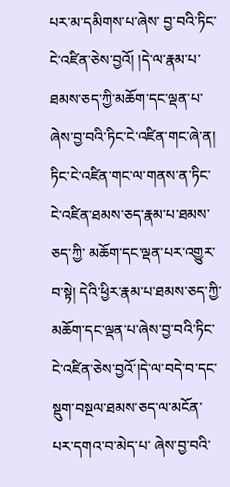པར་མ་དམིགས་པ་ཞེས་ བྱ་བའི་ཏིང་ངེ་འཛིན་ཅེས་བྱའོ། །དེ་ལ་རྣམ་པ་ཐམས་ཅད་ཀྱི་མཆོག་དང་ལྡན་པ་ཞེས་བྱ་བའི་ཏིང་ངེ་འཛིན་གང་ཞེ་ན། ཏིང་ངེ་འཛིན་གང་ལ་གནས་ན་ཏིང་ངེ་འཛིན་ཐམས་ཅད་རྣམ་པ་ཐམས་ཅད་ཀྱི་ མཆོག་དང་ལྡན་པར་འགྱུར་བ་སྟེ། དེའི་ཕྱིར་རྣམ་པ་ཐམས་ཅད་ཀྱི་མཆོག་དང་ལྡན་པ་ཞེས་བྱ་བའི་ཏིང་ངེ་འཛིན་ཅེས་བྱའོ་།དེ་ལ་བདེ་བ་དང་སྡུག་བསྔལ་ཐམས་ཅད་ལ་མངོན་པར་དགའ་བ་མེད་པ་ ཞེས་བྱ་བའི་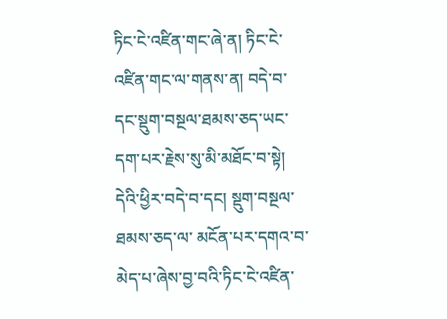ཏིང་ངེ་འཛིན་གང་ཞེ་ན། ཏིང་ངེ་འཛིན་གང་ལ་གནས་ན། བདེ་བ་དང་སྡུག་བསྔལ་ཐམས་ཅད་ཡང་དག་པར་རྗེས་སུ་མི་མཐོང་བ་སྟེ། དེའི་ཕྱིར་བདེ་བ་དང། སྡུག་བསྔལ་ཐམས་ཅད་ལ་ མངོན་པར་དགའ་བ་མེད་པ་ཞེས་བྱ་བའི་ཏིང་ངེ་འཛིན་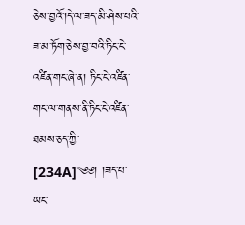ཅེས་བྱའོ་།དེ་ལ་ཟད་མི་ཤེས་པའི་ཟ་མ་ཏོག་ཅེས་བྱ་བའི་ཏིང་ངེ་འཛིན་གང་ཞེ་ན། ཏིང་ངེ་འཛིན་གང་ལ་གནས་ནི་ཏིང་ངེ་འཛིན་ཐམས་ཅད་ཀྱི་ [234A]༄༅། །ཟད་པ་ཡང་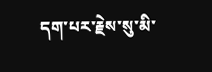དག་པར་རྗེས་སུ་མི་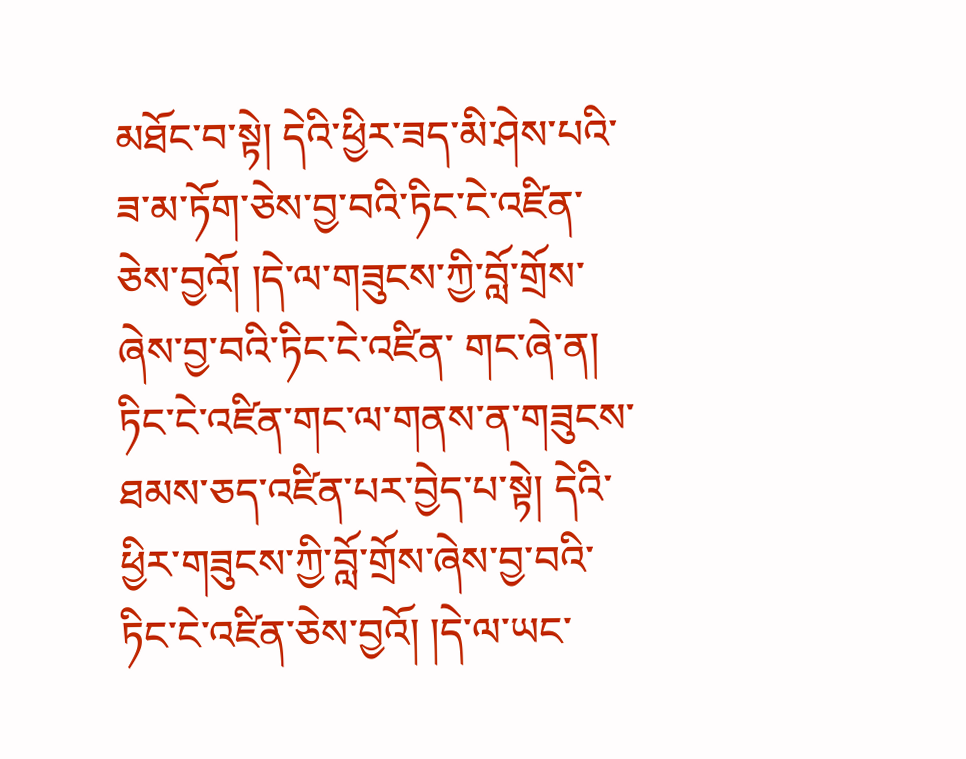མཐོང་བ་སྟེ། དེའི་ཕྱིར་ཟད་མི་ཤེས་པའི་ཟ་མ་ཏོག་ཅེས་བྱ་བའི་ཏིང་ངེ་འཛིན་ཅེས་བྱའོ། །དེ་ལ་གཟུངས་ཀྱི་བློ་གྲོས་ཞེས་བྱ་བའི་ཏིང་ངེ་འཛིན་ གང་ཞེ་ན། ཏིང་ངེ་འཛིན་གང་ལ་གནས་ན་གཟུངས་ཐམས་ཅད་འཛིན་པར་བྱེད་པ་སྟེ། དེའི་ཕྱིར་གཟུངས་ཀྱི་བློ་གྲོས་ཞེས་བྱ་བའི་ཏིང་ངེ་འཛིན་ཅེས་བྱའོ། །དེ་ལ་ཡང་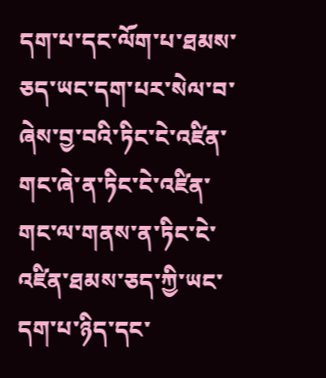དག་པ་དང་ལོག་པ་ཐམས་ ཅད་ཡང་དག་པར་སེལ་བ་ཞེས་བྱ་བའི་ཏིང་ངེ་འཛིན་གང་ཞེ་ན་ཏིང་ངེ་འཛིན་གང་ལ་གནས་ན་ཏིང་ངེ་འཛིན་ཐམས་ཅད་ཀྱི་ཡང་དག་པ་ཉིད་དང་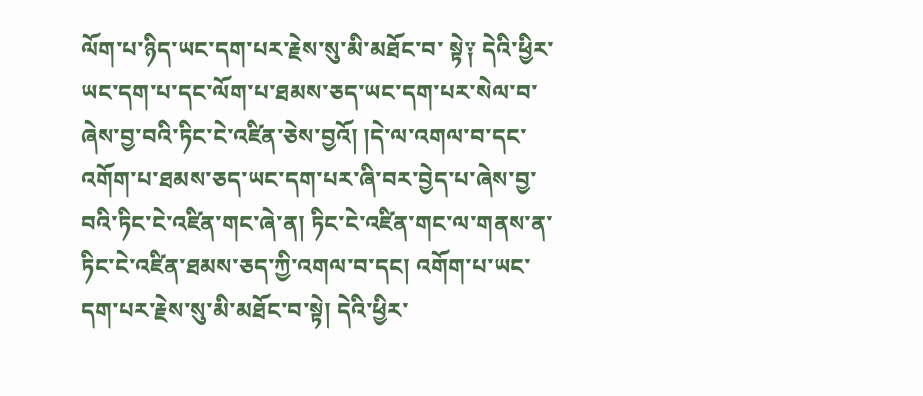ལོག་པ་ཉིད་ཡང་དག་པར་རྗེས་སུ་མི་མཐོང་བ་ སྟེ༑ དེའི་ཕྱིར་ཡང་དག་པ་དང་ལོག་པ་ཐམས་ཅད་ཡང་དག་པར་སེལ་བ་ཞེས་བྱ་བའི་ཏིང་ངེ་འཛིན་ཅེས་བྱའོ། །དེ་ལ་འགལ་བ་དང་འགོག་པ་ཐམས་ཅད་ཡང་དག་པར་ཞི་བར་བྱེད་པ་ཞེས་བྱ་ བའི་ཏིང་ངེ་འཛིན་གང་ཞེ་ན། ཏིང་ངེ་འཛིན་གང་ལ་གནས་ན་ཏིང་ངེ་འཛིན་ཐམས་ཅད་ཀྱི་འགལ་བ་དང། འགོག་པ་ཡང་དག་པར་རྗེས་སུ་མི་མཐོང་བ་སྟེ། དེའི་ཕྱིར་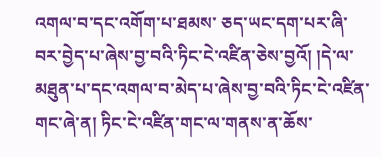འགལ་བ་དང་འགོག་པ་ཐམས་ ཅད་ཡང་དག་པར་ཞི་བར་བྱེད་པ་ཞེས་བྱ་བའི་ཏིང་ངེ་འཛིན་ཅེས་བྱའོ། །དེ་ལ་མཐུན་པ་དང་འགལ་བ་མེད་པ་ཞེས་བྱ་བའི་ཏིང་ངེ་འཛིན་གང་ཞེ་ན། ཏིང་ངེ་འཛིན་གང་ལ་གནས་ན་ཆོས་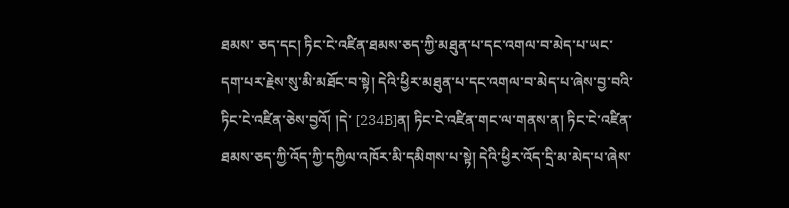ཐམས་ ཅད་དང། ཏིང་ངེ་འཛིན་ཐམས་ཅད་ཀྱི་མཐུན་པ་དང་འགལ་བ་མེད་པ་ཡང་དག་པར་རྗེས་སུ་མི་མཐོང་བ་སྟེ། དེའི་ཕྱིར་མཐུན་པ་དང་འགལ་བ་མེད་པ་ཞེས་བྱ་བའི་ཏིང་ངེ་འཛིན་ཅེས་བྱའོ། །དེ་ [234B]ན། ཏིང་ངེ་འཛིན་གང་ལ་གནས་ན། ཏིང་ངེ་འཛིན་ཐམས་ཅད་ཀྱི་འོད་ཀྱི་དཀྱིལ་འཁོར་མི་དམིགས་པ་སྟེ། དེའི་ཕྱིར་འོད་དྲི་མ་མེད་པ་ཞེས་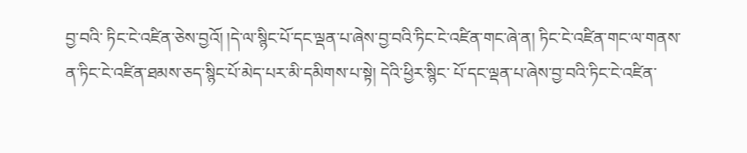བྱ་བའི་ ཏིང་ངེ་འཛིན་ཅེས་བྱའོ། །དེ་ལ་སྙིང་པོ་དང་ལྡན་པ་ཞེས་བྱ་བའི་ཏིང་ངེ་འཛིན་གང་ཞེ་ན། ཏིང་ངེ་འཛིན་གང་ལ་གནས་ན་ཏིང་ངེ་འཛིན་ཐམས་ཅད་སྙིང་པོ་མེད་པར་མི་དམིགས་པ་སྟེ། དེའི་ཕྱིར་སྙིང་ པོ་དང་ལྡན་པ་ཞེས་བྱ་བའི་ཏིང་ངེ་འཛིན་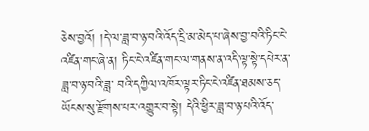ཅེས་བྱའོ། །དེ་ལ་ཟླ་བ་ཉ་བའི་འོད་དྲི་མ་མེད་པ་ཞེས་བྱ་བའི་ཏིང་ངེ་འཛིན་གང་ཞེ་ན། ཏིང་ངེ་འཛིན་གང་ལ་གནས་ན་འདི་ལྟ་སྟེ་དཔེར་ན་ཟླ་བ་ཉ་བའི་ཟླ་ བའི་དཀྱིལ་འཁོར་ལྟར་ཏིང་ངེ་འཛིན་ཐམས་ཅད་ཡོངས་སུ་རྫོགས་པར་འགྱུར་བ་སྟེ། དེའི་ཕྱིར་ཟླ་བ་ཉ་པའི་འོད་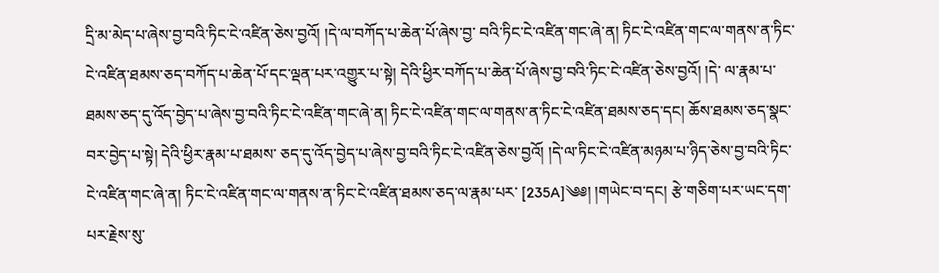དྲི་མ་མེད་པ་ཞེས་བྱ་བའི་ཏིང་ངེ་འཛིན་ཅེས་བྱའོ། །དེ་ལ་བཀོད་པ་ཆེན་པོ་ཞེས་བྱ་ བའི་ཏིང་ངེ་འཛིན་གང་ཞེ་ན། ཏིང་ངེ་འཛིན་གང་ལ་གནས་ན་ཏིང་ངེ་འཛིན་ཐམས་ཅད་བཀོད་པ་ཆེན་པོ་དང་ལྡན་པར་འགྱུར་པ་སྟེ། དེའི་ཕྱིར་བཀོད་པ་ཆེན་པོ་ཞེས་བྱ་བའི་ཏིང་ངེ་འཛིན་ཅེས་བྱའོ། །དེ་ ལ་རྣམ་པ་ཐམས་ཅད་དུ་འོད་བྱེད་པ་ཞེས་བྱ་བའི་ཏིང་ངེ་འཛིན་གང་ཞེ་ན། ཏིང་ངེ་འཛིན་གང་ལ་གནས་ན་ཏིང་ངེ་འཛིན་ཐམས་ཅད་དང། ཆོས་ཐམས་ཅད་སྣང་བར་བྱེད་པ་སྟེ། དེའི་ཕྱིར་རྣམ་པ་ཐམས་ ཅད་དུ་འོད་བྱེད་པ་ཞེས་བྱ་བའི་ཏིང་ངེ་འཛིན་ཅེས་བྱའོ། །དེ་ལ་ཏིང་ངེ་འཛིན་མཉམ་པ་ཉིད་ཅེས་བྱ་བའི་ཏིང་ངེ་འཛིན་གང་ཞེ་ན། ཏིང་ངེ་འཛིན་གང་ལ་གནས་ན་ཏིང་ངེ་འཛིན་ཐམས་ཅད་ལ་རྣམ་པར་ [235A]༄༅། །གཡེང་བ་དང། རྩེ་གཅིག་པར་ཡང་དག་པར་རྗེས་སུ་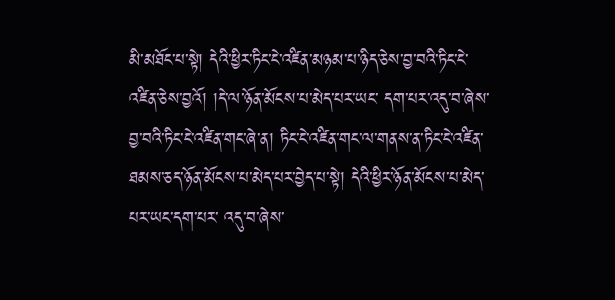མི་མཐོང་པ་སྟེ། དེའི་ཕྱིར་ཏིང་ངེ་འཛིན་མཉམ་པ་ཉིད་ཅེས་བྱ་བའི་ཏིང་ངེ་འཛིན་ཅེས་བྱའོ། །དེ་ལ་ཉོན་མོངས་པ་མེད་པར་ཡང་ དག་པར་འདུ་བ་ཞེས་བྱ་བའི་ཏིང་ངེ་འཛིན་གང་ཞེ་ན། ཏིང་ངེ་འཛིན་གང་ལ་གནས་ན་ཏིང་ངེ་འཛིན་ཐམས་ཅད་ཉོན་མོངས་པ་མེད་པར་བྱེད་པ་སྟེ། དེའི་ཕྱིར་ཉོན་མོངས་པ་མེད་པར་ཡང་དག་པར་ འདུ་བ་ཞེས་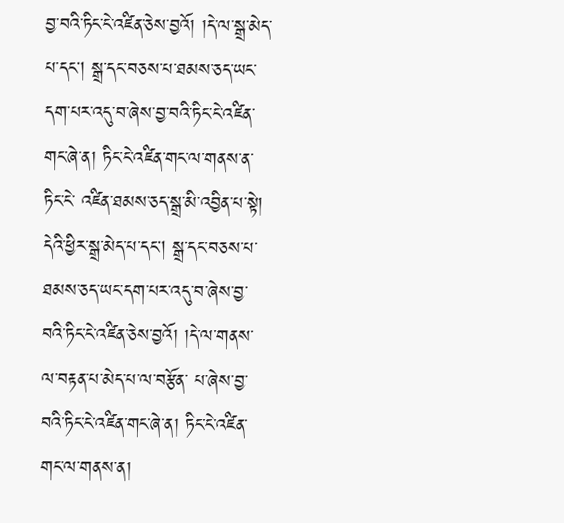བྱ་བའི་ཏིང་ངེ་འཛིན་ཅེས་བྱའོ། །དེ་ལ་སྒྲ་མེད་པ་དང། སྒྲ་དང་བཅས་པ་ཐམས་ཅད་ཡང་དག་པར་འདུ་བ་ཞེས་བྱ་བའི་ཏིང་ངེ་འཛིན་གང་ཞེ་ན། ཏིང་ངེ་འཛིན་གང་ལ་གནས་ན་ཏིང་ངེ་ འཛིན་ཐམས་ཅད་སྒྲ་མི་འབྱིན་པ་སྟེ། དེའི་ཕྱིར་སྒྲ་མེད་པ་དང། སྒྲ་དང་བཅས་པ་ཐམས་ཅད་ཡང་དག་པར་འདུ་བ་ཞེས་བྱ་བའི་ཏིང་ངེ་འཛིན་ཅེས་བྱའོ། །དེ་ལ་གནས་ལ་བརྟན་པ་མེད་པ་ལ་བརྩོན་ པ་ཞེས་བྱ་བའི་ཏིང་ངེ་འཛིན་གང་ཞེ་ན། ཏིང་ངེ་འཛིན་གང་ལ་གནས་ན།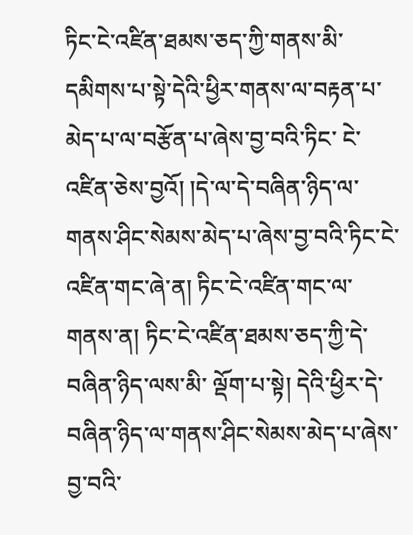ཏིང་ངེ་འཛིན་ཐམས་ཅད་ཀྱི་གནས་མི་དམིགས་པ་སྟེ་དེའི་ཕྱིར་གནས་ལ་བརྟན་པ་མེད་པ་ལ་བརྩོན་པ་ཞེས་བྱ་བའི་ཏིང་ ངེ་འཛིན་ཅེས་བྱའོ། །དེ་ལ་དེ་བཞིན་ཉིད་ལ་གནས་ཤིང་སེམས་མེད་པ་ཞེས་བྱ་བའི་ཏིང་ངེ་འཛིན་གང་ཞེ་ན། ཏིང་ངེ་འཛིན་གང་ལ་གནས་ན། ཏིང་ངེ་འཛིན་ཐམས་ཅད་ཀྱི་དེ་བཞིན་ཉིད་ལས་མི་ ལྡོག་པ་སྟེ། དེའི་ཕྱིར་དེ་བཞིན་ཉིད་ལ་གནས་ཤིང་སེམས་མེད་པ་ཞེས་བྱ་བའི་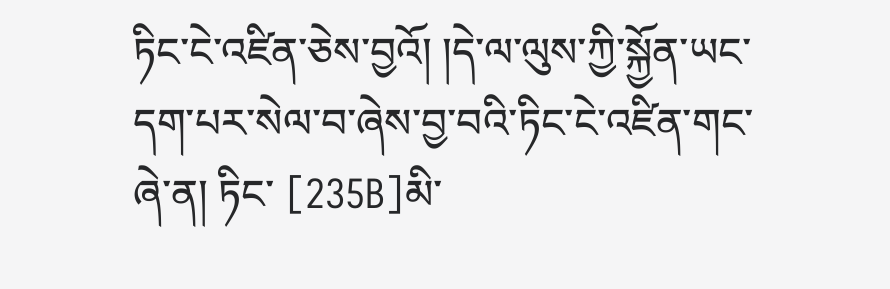ཏིང་ངེ་འཛིན་ཅེས་བྱའོ། །དེ་ལ་ལུས་ཀྱི་སྐྱོན་ཡང་དག་པར་སེལ་བ་ཞེས་བྱ་བའི་ཏིང་ངེ་འཛིན་གང་ཞེ་ན། ཏིང་ [235B]མི་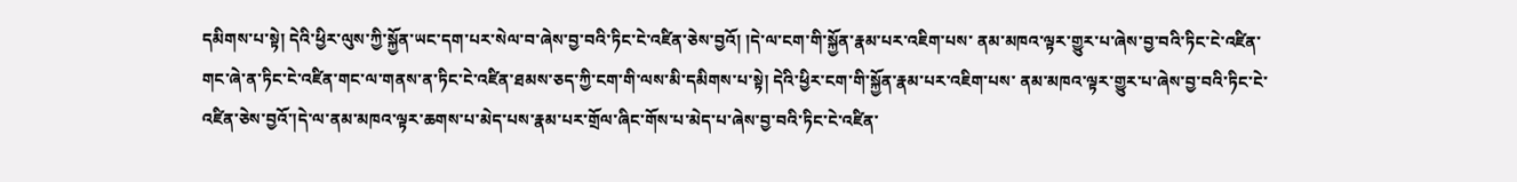དམིགས་པ་སྟེ། དེའི་ཕྱིར་ལུས་ཀྱི་སྐྱོན་ཡང་དག་པར་སེལ་བ་ཞེས་བྱ་བའི་ཏིང་ངེ་འཛིན་ཅེས་བྱའོ། །དེ་ལ་ངག་གི་སྐྱོན་རྣམ་པར་འཇིག་པས་ ནམ་མཁའ་ལྟར་གྱུར་པ་ཞེས་བྱ་བའི་ཏིང་ངེ་འཛིན་གང་ཞེ་ན་ཏིང་ངེ་འཛིན་གང་ལ་གནས་ན་ཏིང་ངེ་འཛིན་ཐམས་ཅད་ཀྱི་ངག་གི་ལས་མི་དམིགས་པ་སྟེ། དེའི་ཕྱིར་ངག་གི་སྐྱོན་རྣམ་པར་འཇིག་པས་ ནམ་མཁའ་ལྟར་གྱུར་པ་ཞེས་བྱ་བའི་ཏིང་ངེ་འཛིན་ཅེས་བྱའོ་།དེ་ལ་ནམ་མཁའ་ལྟར་ཆགས་པ་མེད་པས་རྣམ་པར་གྲོལ་ཞིང་གོས་པ་མེད་པ་ཞེས་བྱ་བའི་ཏིང་ངེ་འཛིན་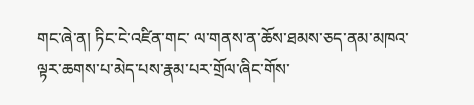གང་ཞེ་ན། ཏིང་ངེ་འཛིན་གང་ ལ་གནས་ན་ཆོས་ཐམས་ཅད་ནམ་མཁའ་ལྟར་ཆགས་པ་མེད་པས་རྣམ་པར་གྲོལ་ཞིང་གོས་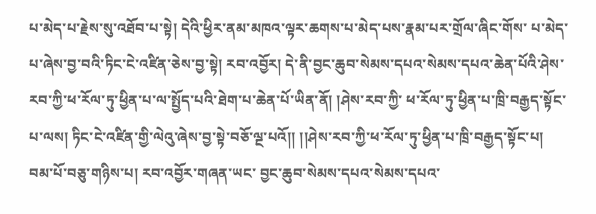པ་མེད་པ་རྗེས་སུ་འཐོབ་པ་སྟེ། དེའི་ཕྱིར་ནམ་མཁའ་ལྟར་ཆགས་པ་མེད་པས་རྣམ་པར་གྲོལ་ཞིང་གོས་ པ་མེད་པ་ཞེས་བྱ་བའི་ཏིང་ངེ་འཛིན་ཅེས་བྱ་སྟེ། རབ་འབྱོར། དེ་ནི་བྱང་ཆུབ་སེམས་དཔའ་སེམས་དཔའ་ཆེན་པོའི་ཤེས་རབ་ཀྱི་ཕ་རོལ་ཏུ་ཕྱིན་པ་ལ་སྤྱོད་པའི་ཐེག་པ་ཆེན་པོ་ཡིན་ནོ། །ཤེས་རབ་ཀྱི་ ཕ་རོལ་ཏུ་ཕྱིན་པ་ཁྲི་བརྒྱད་སྟོང་པ་ལས། ཏིང་ངེ་འཛིན་གྱི་ལེའུ་ཞེས་བྱ་སྟེ་བཅོ་ལྔ་པའོ།། །།ཤེས་རབ་ཀྱི་ཕ་རོལ་ཏུ་ཕྱིན་པ་ཁྲི་བརྒྱད་སྟོང་པ། བམ་པོ་བཅུ་གཉིས་པ། རབ་འབྱོར་གཞན་ཡང་ བྱང་ཆུབ་སེམས་དཔའ་སེམས་དཔའ་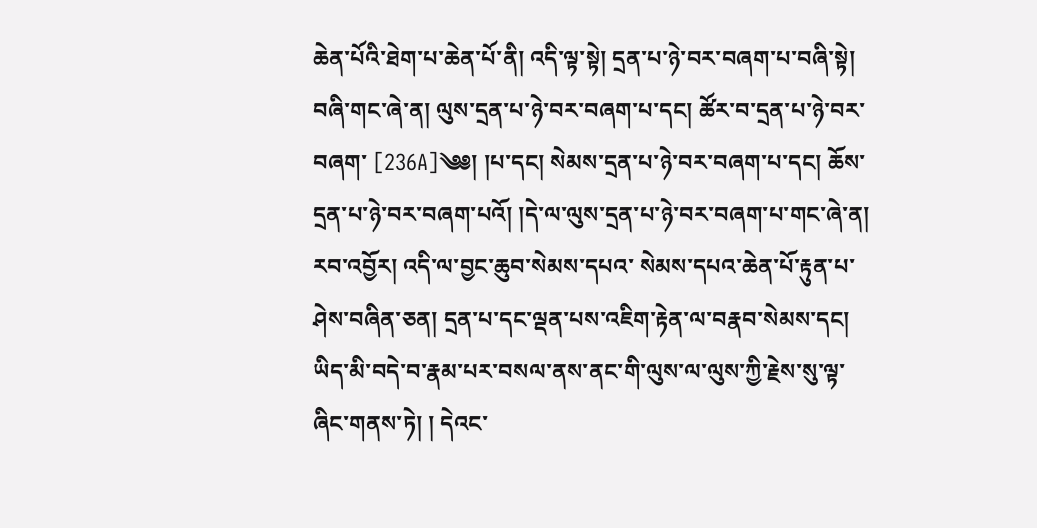ཆེན་པོའི་ཐེག་པ་ཆེན་པོ་ནི། འདི་ལྟ་སྟེ། དྲན་པ་ཉེ་བར་བཞག་པ་བཞི་སྟེ། བཞི་གང་ཞེ་ན། ལུས་དྲན་པ་ཉེ་བར་བཞག་པ་དང། ཚོར་བ་དྲན་པ་ཉེ་བར་བཞག་ [236A]༄༅། །པ་དང། སེམས་དྲན་པ་ཉེ་བར་བཞག་པ་དང། ཆོས་དྲན་པ་ཉེ་བར་བཞག་པའོ། །དེ་ལ་ལུས་དྲན་པ་ཉེ་བར་བཞག་པ་གང་ཞེ་ན། རབ་འབྱོར། འདི་ལ་བྱང་ཆུབ་སེམས་དཔའ་ སེམས་དཔའ་ཆེན་པོ་རྟུན་པ་ཤེས་བཞིན་ཅན། དྲན་པ་དང་ལྡན་པས་འཇིག་རྟེན་ལ་བརྣབ་སེམས་དང། ཡིད་མི་བདེ་བ་རྣམ་པར་བསལ་ནས་ནང་གི་ལུས་ལ་ལུས་ཀྱི་རྗེས་སུ་ལྟ་ཞིང་གནས་ཏེ། ། དེའང་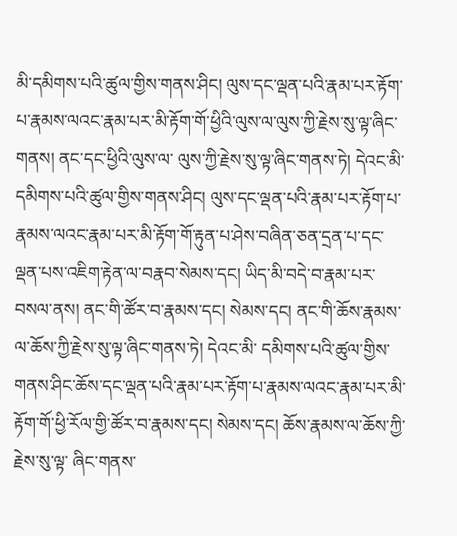མི་དམིགས་པའི་ཚུལ་གྱིས་གནས་ཤིང། ལུས་དང་ལྡན་པའི་རྣམ་པར་རྟོག་པ་རྣམས་ལའང་རྣམ་པར་མི་རྟོག་གོ་ཕྱིའི་ལུས་ལ་ལུས་ཀྱི་རྗེས་སུ་ལྟ་ཞིང་གནས། ནང་དང་ཕྱིའི་ལུས་ལ་ ལུས་ཀྱི་རྗེས་སུ་ལྟ་ཞིང་གནས་ཏེ། དེའང་མི་དམིགས་པའི་ཚུལ་གྱིས་གནས་ཤིང། ལུས་དང་ལྡན་པའི་རྣམ་པར་རྟོག་པ་རྣམས་ལའང་རྣམ་པར་མི་རྟོག་གོ་རྟུན་པ་ཤེས་བཞིན་ཅན་དྲན་པ་དང་ ལྡན་པས་འཇིག་རྟེན་ལ་བརྣབ་སེམས་དང། ཡིད་མི་བདེ་བ་རྣམ་པར་བསལ་ནས། ནང་གི་ཚོར་བ་རྣམས་དང། སེམས་དང། ནང་གི་ཆོས་རྣམས་ལ་ཆོས་ཀྱི་རྗེས་སུ་ལྟ་ཞིང་གནས་ཏེ། དེའང་མི་ དམིགས་པའི་ཚུལ་གྱིས་གནས་ཤིང་ཆོས་དང་ལྡན་པའི་རྣམ་པར་རྟོག་པ་རྣམས་ལའང་རྣམ་པར་མི་རྟོག་གོ་ཕྱི་རོལ་གྱི་ཚོར་བ་རྣམས་དང། སེམས་དང། ཆོས་རྣམས་ལ་ཆོས་ཀྱི་རྗེས་སུ་ལྟ་ ཞིང་གནས་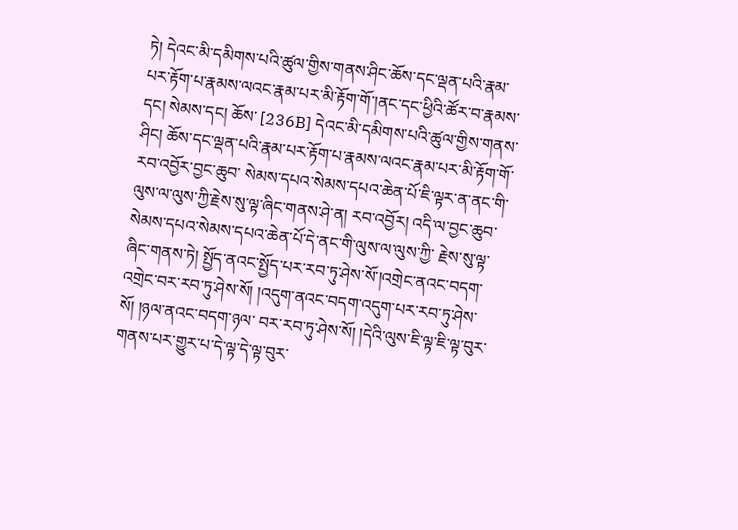ཏེ། དེའང་མི་དམིགས་པའི་ཚུལ་གྱིས་གནས་ཤིང་ཆོས་དང་ལྡན་པའི་རྣམ་པར་རྟོག་པ་རྣམས་ལའང་རྣམ་པར་མི་རྟོག་གོ་།ནང་དང་ཕྱིའི་ཚོར་བ་རྣམས་དང། སེམས་དང། ཆོས་ [236B] དེའང་མི་དམིགས་པའི་ཚུལ་གྱིས་གནས་ཤིང། ཆོས་དང་ལྡན་པའི་རྣམ་པར་རྟོག་པ་རྣམས་ལའང་རྣམ་པར་མི་རྟོག་གོ་རབ་འབྱོར་བྱང་ཆུབ་ སེམས་དཔའ་སེམས་དཔའ་ཆེན་པོ་ཇི་ལྟར་ན་ནང་གི་ལུས་ལ་ལུས་ཀྱི་རྗེས་སུ་ལྟ་ཞིང་གནས་ཤེ་ན། རབ་འབྱོར། འདི་ལ་བྱང་ཆུབ་སེམས་དཔའ་སེམས་དཔའ་ཆེན་པོ་དེ་ནང་གི་ལུས་ལ་ལུས་ཀྱི་ རྗེས་སུ་ལྟ་ཞིང་གནས་ཏེ། སྤྱོད་ནའང་སྤྱོད་པར་རབ་ཏུ་ཤེས་སོ་།འགྲེང་ནའང་བདག་འགྲེང་བར་རབ་ཏུ་ཤེས་སོ། །འདུག་ནའང་བདག་འདུག་པར་རབ་ཏུ་ཤེས་སོ། །ཉལ་ནའང་བདག་ཉལ་ བར་རབ་ཏུ་ཤེས་སོ། །དེའི་ལུས་ཇི་ལྟ་ཇི་ལྟ་བུར་གནས་པར་གྱུར་པ་དེ་ལྟ་དེ་ལྟ་བུར་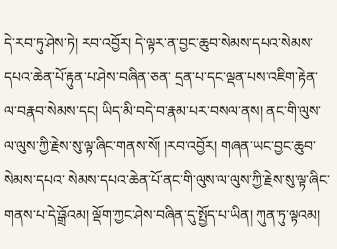དེ་རབ་ཏུ་ཤེས་ཏེ། རབ་འབྱོར། དེ་ལྟར་ན་བྱང་ཆུབ་སེམས་དཔའ་སེམས་དཔའ་ཆེན་པོ་རྟུན་པ་ཤེས་བཞིན་ཅན་ དྲན་པ་དང་ལྡན་པས་འཇིག་རྟེན་ལ་བརྣབ་སེམས་དང། ཡིད་མི་བདེ་བ་རྣམ་པར་བསལ་ནས། ནང་གི་ལུས་ལ་ལུས་ཀྱི་རྗེས་སུ་ལྟ་ཞིང་གནས་སོ། །རབ་འབྱོར། གཞན་ཡང་བྱང་ཆུབ་སེམས་དཔའ་ སེམས་དཔའ་ཆེན་པོ་ནང་གི་ལུས་ལ་ལུས་ཀྱི་རྗེས་སུ་ལྟ་ཞིང་གནས་པ་དེ་འྒྲོའམ། ལྡོག་ཀྱང་ཤེས་བཞིན་དུ་སྤྱོད་པ་ཡིན། ཀུན་ཏུ་ལྟའམ།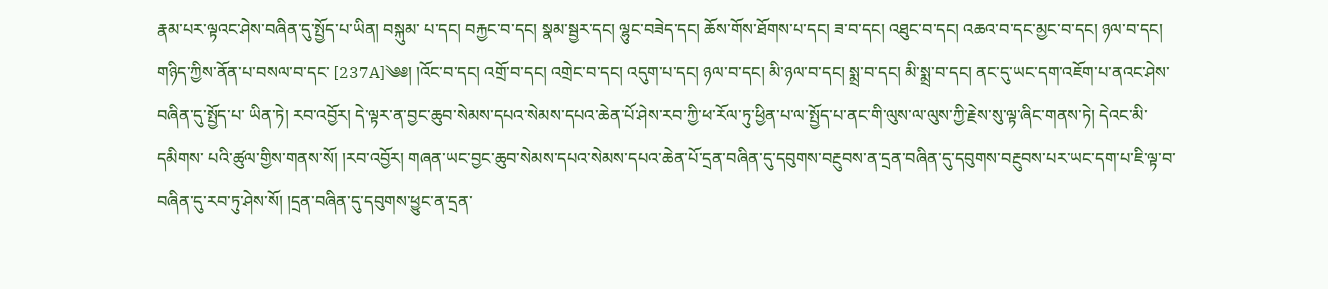རྣམ་པར་ལྟའང་ཤེས་བཞིན་དུ་སྤྱོད་པ་ཡིན། བསྐུམ་ པ་དང། བརྐྱང་བ་དང། སྣམ་སྦྱར་དང། ལྷུང་བཟེད་དང། ཆོས་གོས་ཐོགས་པ་དང། ཟ་བ་དང། འཐུང་བ་དང། འཆའ་བ་དང་མྱང་བ་དང། ཉལ་བ་དང། གཉིད་ཀྱིས་ནོན་པ་བསལ་བ་དང་ [237A]༄༅། །འོང་བ་དང། འགྲོ་བ་དང། འགྲེང་བ་དང། འདུག་པ་དང། ཉལ་བ་དང། མི་ཉལ་བ་དང། སྨྲ་བ་དང། མི་སྨྲ་བ་དང། ནང་དུ་ཡང་དག་འཇོག་པ་ནའང་ཤེས་བཞིན་དུ་སྤྱོད་པ་ ཡིན་ཏེ། རབ་འབྱོར། དེ་ལྟར་ན་བྱང་ཆུབ་སེམས་དཔའ་སེམས་དཔའ་ཆེན་པོ་ཤེས་རབ་ཀྱི་ཕ་རོལ་ཏུ་ཕྱིན་པ་ལ་སྤྱོད་པ་ནང་གི་ལུས་ལ་ལུས་ཀྱི་རྗེས་སུ་ལྟ་ཞིང་གནས་ཏེ། དེའང་མི་དམིགས་ པའི་ཚུལ་གྱིས་གནས་སོ། །རབ་འབྱོར། གཞན་ཡང་བྱང་ཆུབ་སེམས་དཔའ་སེམས་དཔའ་ཆེན་པོ་དྲན་བཞིན་དུ་དབུགས་བརྔུབས་ན་དྲན་བཞིན་དུ་དབུགས་བརྔུབས་པར་ཡང་དག་པ་ཇི་ལྟ་བ་ བཞིན་དུ་རབ་ཏུ་ཤེས་སོ། །དྲན་བཞིན་དུ་དབུགས་ཕྱུང་ན་དྲན་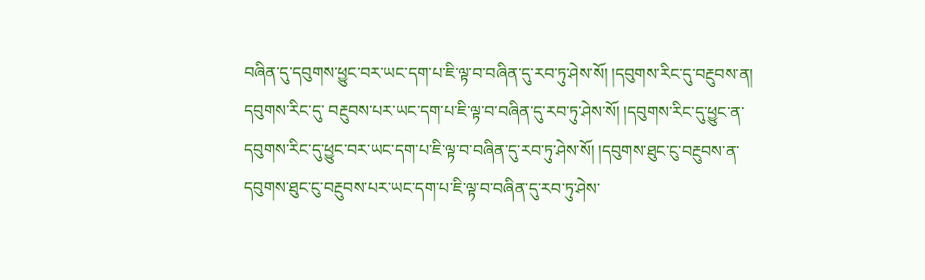བཞིན་དུ་དབུགས་ཕྱུང་བར་ཡང་དག་པ་ཇི་ལྟ་བ་བཞིན་དུ་རབ་ཏུ་ཤེས་སོ། །དབུགས་རིང་དུ་བརྔུབས་ན། དབུགས་རིང་དུ་ བརྔུབས་པར་ཡང་དག་པ་ཇི་ལྟ་བ་བཞིན་དུ་རབ་ཏུ་ཤེས་སོ། །དབུགས་རིང་དུ་ཕྱུང་ན་དབུགས་རིང་དུ་ཕྱུང་བར་ཡང་དག་པ་ཇི་ལྟ་བ་བཞིན་དུ་རབ་ཏུ་ཤེས་སོ། །དབུགས་ཐུང་ངུ་བརྔུབས་ན་ དབུགས་ཐུང་ངུ་བརྔུབས་པར་ཡང་དག་པ་ཇི་ལྟ་བ་བཞིན་དུ་རབ་ཏུ་ཤེས་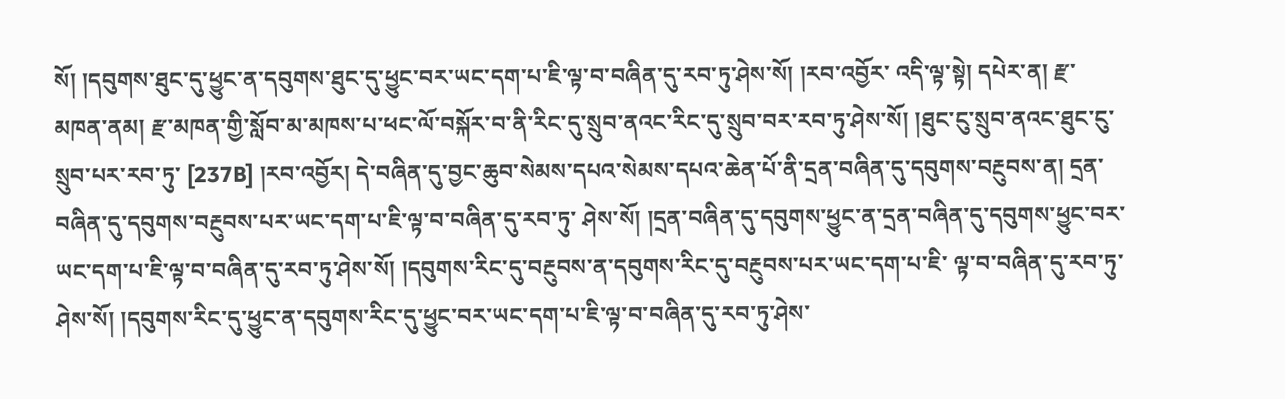སོ། །དབུགས་ཐུང་དུ་ཕྱུང་ན་དབུགས་ཐུང་དུ་ཕྱུང་བར་ཡང་དག་པ་ཇི་ལྟ་བ་བཞིན་དུ་རབ་ཏུ་ཤེས་སོ། །རབ་འབྱོར་ འདི་ལྟ་སྟེ། དཔེར་ན། རྫ་མཁན་ནམ། རྫ་མཁན་གྱི་སློབ་མ་མཁས་པ་ཕང་ལོ་བསྐོར་བ་ནི་རིང་དུ་སྲུབ་ནའང་རིང་དུ་སྲུབ་བར་རབ་ཏུ་ཤེས་སོ། །ཐུང་ངུ་སྲུབ་ནའང་ཐུང་ངུ་སྲུབ་པར་རབ་ཏུ་ [237B] །རབ་འབྱོར། དེ་བཞིན་དུ་བྱང་ཆུབ་སེམས་དཔའ་སེམས་དཔའ་ཆེན་པོ་ནི་དྲན་བཞིན་དུ་དབུགས་བརྔུབས་ན། དྲན་བཞིན་དུ་དབུགས་བརྔུབས་པར་ཡང་དག་པ་ཇི་ལྟ་བ་བཞིན་དུ་རབ་ཏུ་ ཤེས་སོ། །དྲན་བཞིན་དུ་དབུགས་ཕྱུང་ན་དྲན་བཞིན་དུ་དབུགས་ཕྱུང་བར་ཡང་དག་པ་ཇི་ལྟ་བ་བཞིན་དུ་རབ་ཏུ་ཤེས་སོ། །དབུགས་རིང་དུ་བརྔུབས་ན་དབུགས་རིང་དུ་བརྔུབས་པར་ཡང་དག་པ་ཇི་ ལྟ་བ་བཞིན་དུ་རབ་ཏུ་ཤེས་སོ། །དབུགས་རིང་དུ་ཕྱུང་ན་དབུགས་རིང་དུ་ཕྱུང་བར་ཡང་དག་པ་ཇི་ལྟ་བ་བཞིན་དུ་རབ་ཏུ་ཤེས་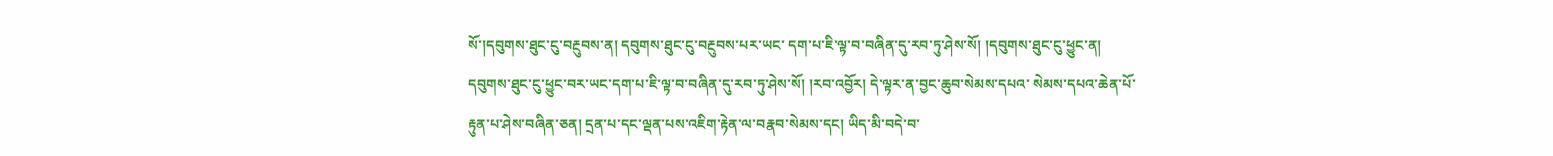སོ་།དབུགས་ཐུང་ངུ་བརྔུབས་ན། དབུགས་ཐུང་ངུ་བརྔུབས་པར་ཡང་ དག་པ་ཇི་ལྟ་བ་བཞིན་དུ་རབ་ཏུ་ཤེས་སོ། །དབུགས་ཐུང་ངུ་ཕྱུང་ན། དབུགས་ཐུང་ངུ་ཕྱུང་བར་ཡང་དག་པ་ཇི་ལྟ་བ་བཞིན་དུ་རབ་ཏུ་ཤེས་སོ། །རབ་འབྱོར། དེ་ལྟར་ན་བྱང་ཆུབ་སེམས་དཔའ་ སེམས་དཔའ་ཆེན་པོ་རྟུན་པ་ཤེས་བཞིན་ཅན། དྲན་པ་དང་ལྡན་པས་འཇིག་རྟེན་ལ་བརྣབ་སེམས་དང། ཡིད་མི་བདེ་བ་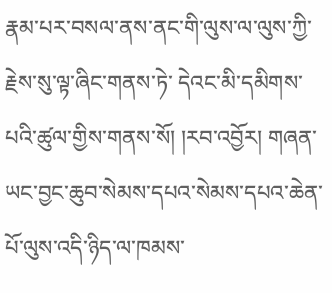རྣམ་པར་བསལ་ནས་ནང་གི་ལུས་ལ་ལུས་ཀྱི་རྗེས་སུ་ལྟ་ཞིང་གནས་ཏེ་ དེའང་མི་དམིགས་པའི་ཚུལ་གྱིས་གནས་སོ། །རབ་འབྱོར། གཞན་ཡང་བྱང་ཆུབ་སེམས་དཔའ་སེམས་དཔའ་ཆེན་པོ་ལུས་འདི་ཉིད་ལ་ཁམས་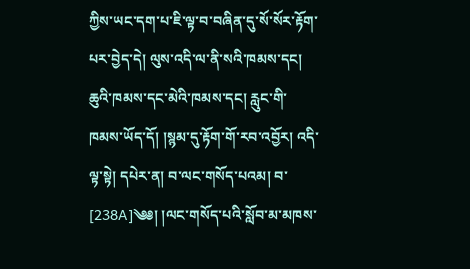ཀྱིས་ཡང་དག་པ་ཇི་ལྟ་བ་བཞིན་དུ་སོ་སོར་རྟོག་ པར་བྱེད་དེ། ལུས་འདི་ལ་ནི་སའི་ཁམས་དང། ཆུའི་ཁམས་དང་མེའི་ཁམས་དང། རླུང་གི་ཁམས་ཡོད་དོ། །སྙམ་དུ་རྟོག་གོ་རབ་འབྱོར། འདི་ལྟ་སྟེ། དཔེར་ན། བ་ལང་གསོད་པའམ། བ་ [238A]༄༅། །ལང་གསོད་པའི་སློབ་མ་མཁས་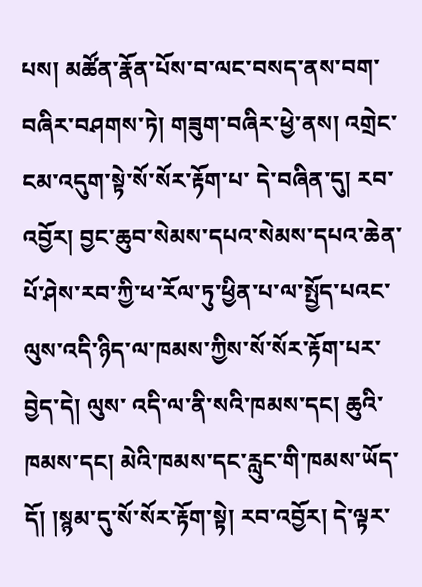པས། མཚོན་རྣོན་པོས་བ་ལང་བསད་ནས་བག་བཞིར་བཤགས་ཏེ། གཟུག་བཞིར་ཕྱེ་ནས། འགྲེང་ངམ་འདུག་སྟེ་སོ་སོར་རྟོག་པ་ དེ་བཞིན་དུ། རབ་འབྱོར། བྱང་ཆུབ་སེམས་དཔའ་སེམས་དཔའ་ཆེན་པོ་ཤེས་རབ་ཀྱི་ཕ་རོལ་ཏུ་ཕྱིན་པ་ལ་སྤྱོད་པའང་ལུས་འདི་ཉིད་ལ་ཁམས་ཀྱིས་སོ་སོར་རྟོག་པར་བྱེད་དེ། ལུས་ འདི་ལ་ནི་སའི་ཁམས་དང། ཆུའི་ཁམས་དང། མེའི་ཁམས་དང་རླུང་གི་ཁམས་ཡོད་དོ། །སྙམ་དུ་སོ་སོར་རྟོག་སྟེ། རབ་འབྱོར། དེ་ལྟར་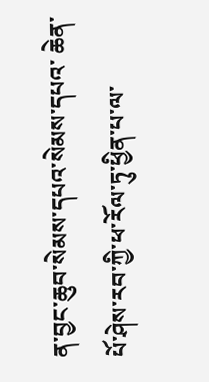ན་བྱང་ཆུབ་སེམས་དཔའ་སེམས་དཔའ་ ཆེན་པོ་ཤེས་རབ་ཀྱི་ཕ་རོལ་ཏུ་ཕྱིན་པ་ལ་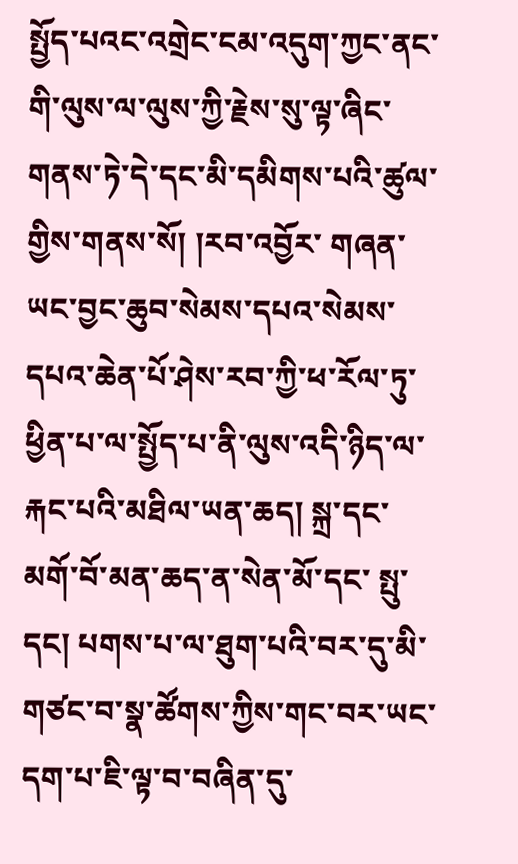སྤྱོད་པའང་འགྲེང་ངམ་འདུག་ཀྱང་ནང་གི་ལུས་ལ་ལུས་ཀྱི་རྗེས་སུ་ལྟ་ཞིང་གནས་ཏེ་དེ་དང་མི་དམིགས་པའི་ཚུལ་གྱིས་གནས་སོ། །རབ་འབྱོར་ གཞན་ཡང་བྱང་ཆུབ་སེམས་དཔའ་སེམས་དཔའ་ཆེན་པོ་ཤེས་རབ་ཀྱི་ཕ་རོལ་ཏུ་ཕྱིན་པ་ལ་སྤྱོད་པ་ནི་ལུས་འདི་ཉིད་ལ་རྐང་པའི་མཐིལ་ཡན་ཆད། སྐྲ་དང་མགོ་བོ་མན་ཆད་ན་སེན་མོ་དང་ སྤུ་དང། པགས་པ་ལ་ཐུག་པའི་བར་དུ་མི་གཙང་བ་སྣ་ཚོགས་ཀྱིས་གང་བར་ཡང་དག་པ་ཇི་ལྟ་བ་བཞིན་དུ་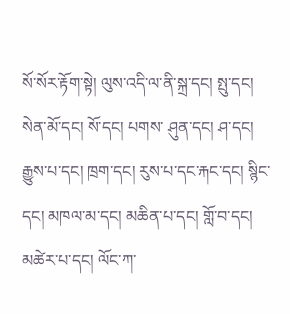སོ་སོར་རྟོག་སྟེ། ལུས་འདི་ལ་ནི་སྐྲ་དང། སྤུ་དང། སེན་མོ་དང། སོ་དང། པགས་ ཤུན་དང། ཤ་དང། རྒྱུས་པ་དང། ཁྲག་དང། རུས་པ་དང་རྐང་དང། སྙིང་དང། མཁལ་མ་དང། མཆིན་པ་དང། གློ་བ་དང། མཚེར་པ་དང། ལོང་ཀ་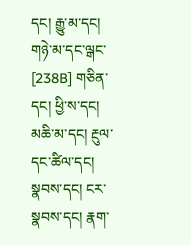དང། རྒྱུ་མ་དང། གཉེ་མ་དང་ལྒང་ [238B] གཅིན་དང། ཕྱི་ས་དང། མཆི་མ་དང། རྔུལ་དང་ཚིལ་དང། སྣབས་དང། ངར་སྣབས་དང། རྣག་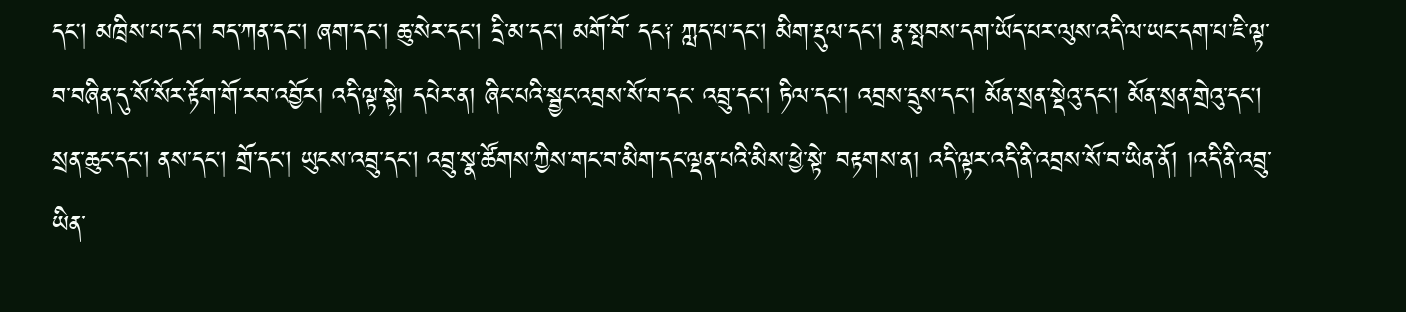དང། མཁྲིས་པ་དང། བད་ཀན་དང། ཞག་དང། ཆུ་སེར་དང། དྲི་མ་དང། མགོ་བོ་ དང༑ ཀླད་པ་དང། མིག་རྡུལ་དང། རྣ་སྤབས་དག་ཡོད་པར་ལུས་འདི་ལ་ཡང་དག་པ་ཇི་ལྟ་བ་བཞིན་དུ་སོ་སོར་རྟོག་གོ་རབ་འབྱོར། འདི་ལྟ་སྟེ། དཔེར་ན། ཞིང་པའི་སྦྱང་འབྲས་སོ་བ་དང་ འབྲུ་དང། ཏིལ་དང། འབྲས་དྲུས་དང། མོན་སྲན་སྡེའུ་དང། མོན་སྲན་གྲེའུ་དང། སྲན་ཆུང་དང། ནས་དང། གྲོ་དང། ཡུངས་འབྲུ་དང། འབྲུ་སྣ་ཚོགས་ཀྱིས་གང་བ་མིག་དང་ལྡན་པའི་མིས་ཕྱེ་སྟེ་ བརྟགས་ན། འདི་ལྟར་འདི་ནི་འབྲས་སོ་བ་ཡིན་ནོ། །འདི་ནི་འབྲུ་ཡིན་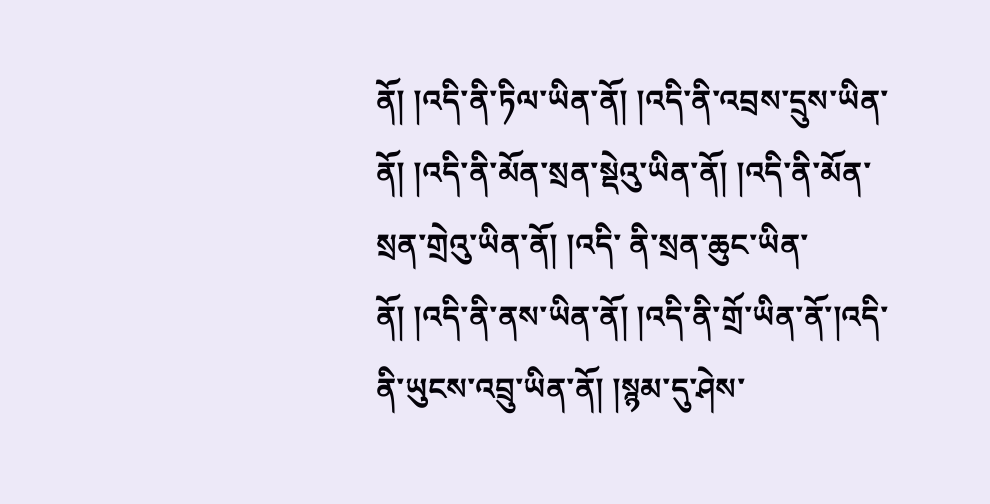ནོ། །འདི་ནི་ཏིལ་ཡིན་ནོ། །འདི་ནི་འབྲས་དྲུས་ཡིན་ནོ། །འདི་ནི་མོན་སྲན་སྡེའུ་ཡིན་ནོ། །འདི་ནི་མོན་སྲན་གྲེའུ་ཡིན་ནོ། །འདི་ ནི་སྲན་ཆུང་ཡིན་ནོ། །འདི་ནི་ནས་ཡིན་ནོ། །འདི་ནི་གྲོ་ཡིན་ནོ་།འདི་ནི་ཡུངས་འབྲུ་ཡིན་ནོ། །སྙམ་དུ་ཤེས་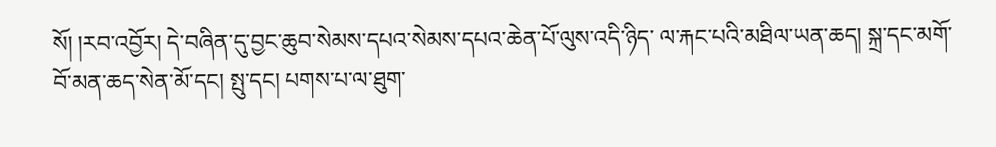སོ། །རབ་འབྱོར། དེ་བཞིན་དུ་བྱང་ཆུབ་སེམས་དཔའ་སེམས་དཔའ་ཆེན་པོ་ལུས་འདི་ཉིད་ ལ་རྐང་པའི་མཐིལ་ཡན་ཆད། སྐྲ་དང་མགོ་བོ་མན་ཆད་སེན་མོ་དང། སྤུ་དང། པགས་པ་ལ་ཐུག་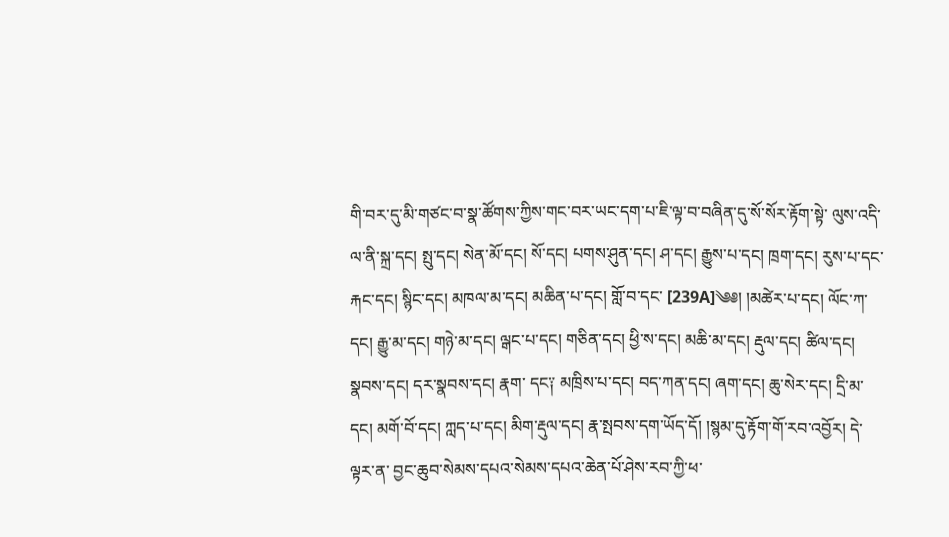གི་བར་དུ་མི་གཙང་བ་སྣ་ཚོགས་ཀྱིས་གང་བར་ཡང་དག་པ་ཇི་ལྟ་བ་བཞིན་དུ་སོ་སོར་རྟོག་སྟེ་ ལུས་འདི་ལ་ནི་སྐྲ་དང། སྤུ་དང། སེན་མོ་དང། སོ་དང། པགས་ཤུན་དང། ཤ་དང། རྒྱུས་པ་དང། ཁྲག་དང། རུས་པ་དང་རྐང་དང། སྙིང་དང། མཁལ་མ་དང། མཆིན་པ་དང། གློ་བ་དང་ [239A]༄༅། །མཚེར་པ་དང། ལོང་ཀ་དང། རྒྱུ་མ་དང། གཉེ་མ་དང། ལྒང་པ་དང། གཅིན་དང། ཕྱི་ས་དང། མཆི་མ་དང། རྡུལ་དང། ཚིལ་དང། སྣབས་དང། དར་སྣབས་དང། རྣག་ དང༑ མཁྲིས་པ་དང། བད་ཀན་དང། ཞག་དང། ཆུ་སེར་དང། དྲི་མ་དང། མགོ་བོ་དང། ཀླད་པ་དང། མིག་རྡུལ་དང། རྣ་སྤབས་དག་ཡོད་དོ། །སྙམ་དུ་རྟོག་གོ་རབ་འབྱོར། དེ་ལྟར་ན་ བྱང་ཆུབ་སེམས་དཔའ་སེམས་དཔའ་ཆེན་པོ་ཤེས་རབ་ཀྱི་ཕ་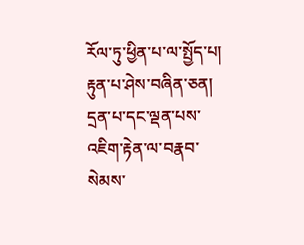རོལ་ཏུ་ཕྱིན་པ་ལ་སྤྱོད་པ། རྟུན་པ་ཤེས་བཞིན་ཅན། དྲན་པ་དང་ལྡན་པས་འཇིག་རྟེན་ལ་བརྣབ་སེམས་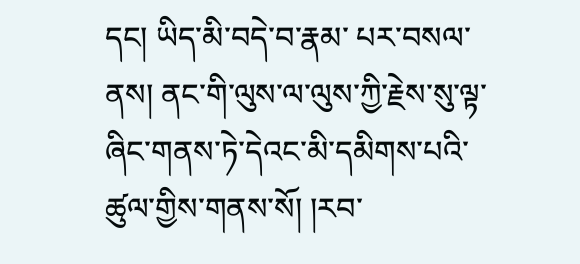དང། ཡིད་མི་བདེ་བ་རྣམ་ པར་བསལ་ནས། ནང་གི་ལུས་ལ་ལུས་ཀྱི་རྗེས་སུ་ལྟ་ཞིང་གནས་ཏེ་དེའང་མི་དམིགས་པའི་ཚུལ་གྱིས་གནས་སོ། །རབ་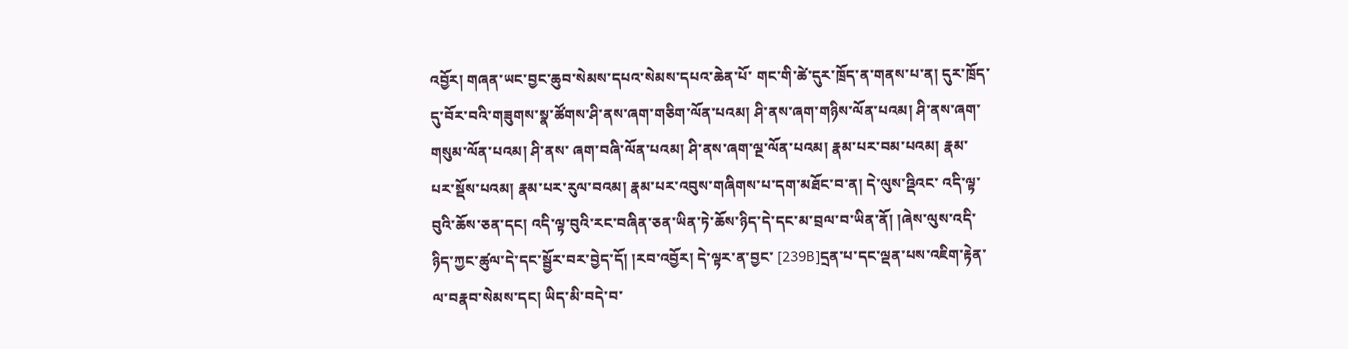འབྱོར། གཞན་ཡང་བྱང་ཆུབ་སེམས་དཔའ་སེམས་དཔའ་ཆེན་པོ་ གང་གི་ཚེ་དུར་ཁྲོད་ན་གནས་པ་ན། དུར་ཁྲོད་དུ་བོར་བའི་གཟུགས་སྣ་ཚོགས་ཤི་ནས་ཞག་གཅིག་ལོན་པའམ། ཤི་ནས་ཞག་གཉིས་ལོན་པའམ། ཤི་ནས་ཞག་གསུམ་ལོན་པའམ། ཤི་ནས་ ཞག་བཞི་ལོན་པའམ། ཤི་ནས་ཞག་ལྔ་ལོན་པའམ། རྣམ་པར་བམ་པའམ། རྣམ་པར་སྡོས་པའམ། རྣམ་པར་རུལ་བའམ། རྣམ་པར་འབུས་གཞིགས་པ་དག་མཐོང་བ་ན། དེ་ལུས་འྡིའང་ འདི་ལྟ་བུའི་ཆོས་ཅན་དང། འདི་ལྟ་བུའི་རང་བཞིན་ཅན་ཡིན་ཏེ་ཆོས་ཉིད་དེ་དང་མ་བྲལ་བ་ཡིན་ནོ། །ཞེས་ལུས་འདི་ཉིད་ཀྱང་ཚུལ་དེ་དང་སྦྱོར་བར་བྱེད་དོ། །རབ་འབྱོར། དེ་ལྟར་ན་བྱང་ [239B]དྲན་པ་དང་ལྡན་པས་འཇིག་རྟེན་ལ་བརྣབ་སེམས་དང། ཡིད་མི་བདེ་བ་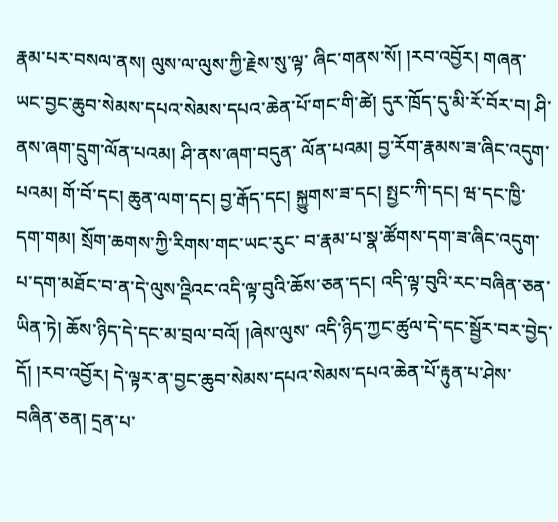རྣམ་པར་བསལ་ནས། ལུས་ལ་ལུས་ཀྱི་རྗེས་སུ་ལྟ་ ཞིང་གནས་སོ། །རབ་འབྱོར། གཞན་ཡང་བྱང་ཆུབ་སེམས་དཔའ་སེམས་དཔའ་ཆེན་པོ་གང་གི་ཚེ། དུར་ཁྲོད་དུ་མི་རོ་བོར་བ། ཤི་ནས་ཞག་དྲུག་ལོན་པའམ། ཤི་ནས་ཞག་བདུན་ ལོན་པའམ། བྱ་རོག་རྣམས་ཟ་ཞིང་འདུག་པའམ། གོ་བོ་དང། ཆུན་ལག་དང། བྱ་རྒོད་དང། སྐྱུགས་ཟ་དང། སྤྱང་ཀི་དང། ཝ་དང་ཁྱི་དག་གམ། སྲོག་ཆགས་ཀྱི་རིགས་གང་ཡང་རུང་ བ་རྣམ་པ་སྣ་ཚོགས་དག་ཟ་ཞིང་འདུག་པ་དག་མཐོང་བ་ན་དེ་ལུས་འྡིའང་འདི་ལྟ་བུའི་ཆོས་ཅན་དང། འདི་ལྟ་བུའི་རང་བཞིན་ཅན་ཡིན་ཏེ། ཆོས་ཉིད་དེ་དང་མ་བྲལ་བའོ། །ཞེས་ལུས་ འདི་ཉིད་ཀྱང་ཚུལ་དེ་དང་སྦྱོར་བར་བྱེད་དོ། །རབ་འབྱོར། དེ་ལྟར་ན་བྱང་ཆུབ་སེམས་དཔའ་སེམས་དཔའ་ཆེན་པོ་རྟུན་པ་ཤེས་བཞིན་ཅན། དྲན་པ་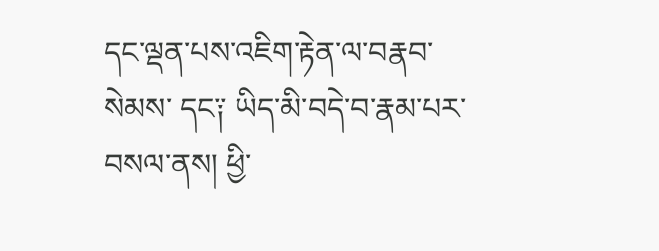དང་ལྡན་པས་འཇིག་རྟེན་ལ་བརྣབ་སེམས་ དང༑ ཡིད་མི་བདེ་བ་རྣམ་པར་བསལ་ནས། ཕྱི་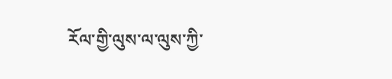རོལ་གྱི་ལུས་ལ་ལུས་ཀྱི་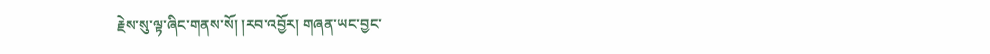རྗེས་སུ་ལྟ་ཞིང་གནས་སོ། །རབ་འབྱོར། གཞན་ཡང་བྱང་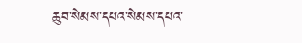ཆུབ་སེམས་དཔའ་སེམས་དཔའ་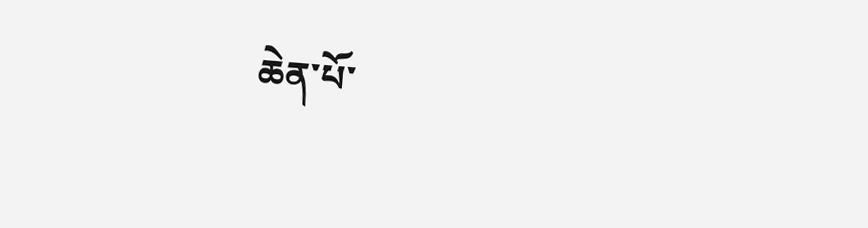ཆེན་པོ་